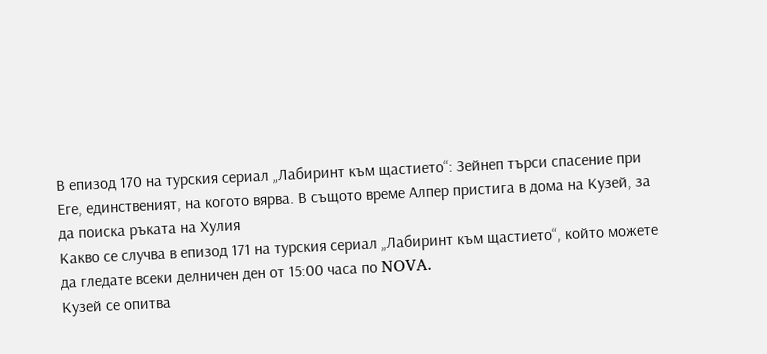В епизод 170 на турския сериал „Лабиринт към щастието“: Зейнеп търси спасение при Еге, единственият, на когото вярва. В същото време Алпер пристига в дома на Кузей, за да поиска ръката на Хулия
Какво се случва в епизод 171 на турския сериал „Лабиринт към щастието“, който можете да гледате всеки делничен ден от 15:00 часа по NOVA.
Кузей се опитва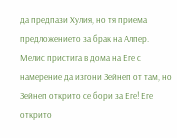да предпази Хулия, но тя приема предложението за брак на Алпер.
Мелис пристига в дома на Еге с намерение да изгони Зейнеп от там, но Зейнеп открито се бори за Еге! Еге открито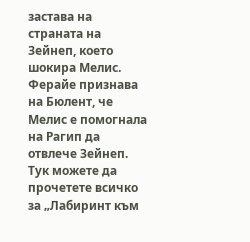застава на страната на Зейнеп, което шокира Мелис.
Ферайе признава на Бюлент, че Мелис е помогнала на Рагип да отвлече Зейнеп.
Тук можете да прочетете всичко за „Лабиринт към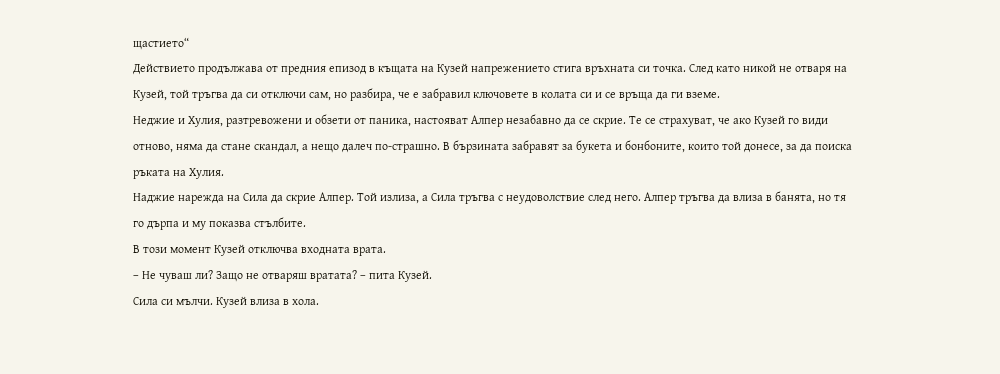щастието“
Действието продължава от предния епизод в къщата на Кузей напрежението стига връхната си точка. След като никой не отваря на Кузей, той тръгва да си отключи сам, но разбира, че е забравил ключовете в колата си и се връща да ги вземе.
Неджие и Хулия, разтревожени и обзети от паника, настояват Алпер незабавно да се скрие. Те се страхуват, че ако Кузей го види отново, няма да стане скандал, а нещо далеч по-страшно. В бързината забравят за букета и бонбоните, които той донесе, за да поиска ръката на Хулия.
Наджие нарежда на Сила да скрие Алпер. Той излиза, а Сила тръгва с неудоволствие след него. Алпер тръгва да влиза в банята, но тя го дърпа и му показва стълбите.
В този момент Кузей отключва входната врата.
– Не чуваш ли? Защо не отваряш вратата? – пита Кузей.
Сила си мълчи. Кузей влиза в хола.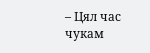– Цял час чукам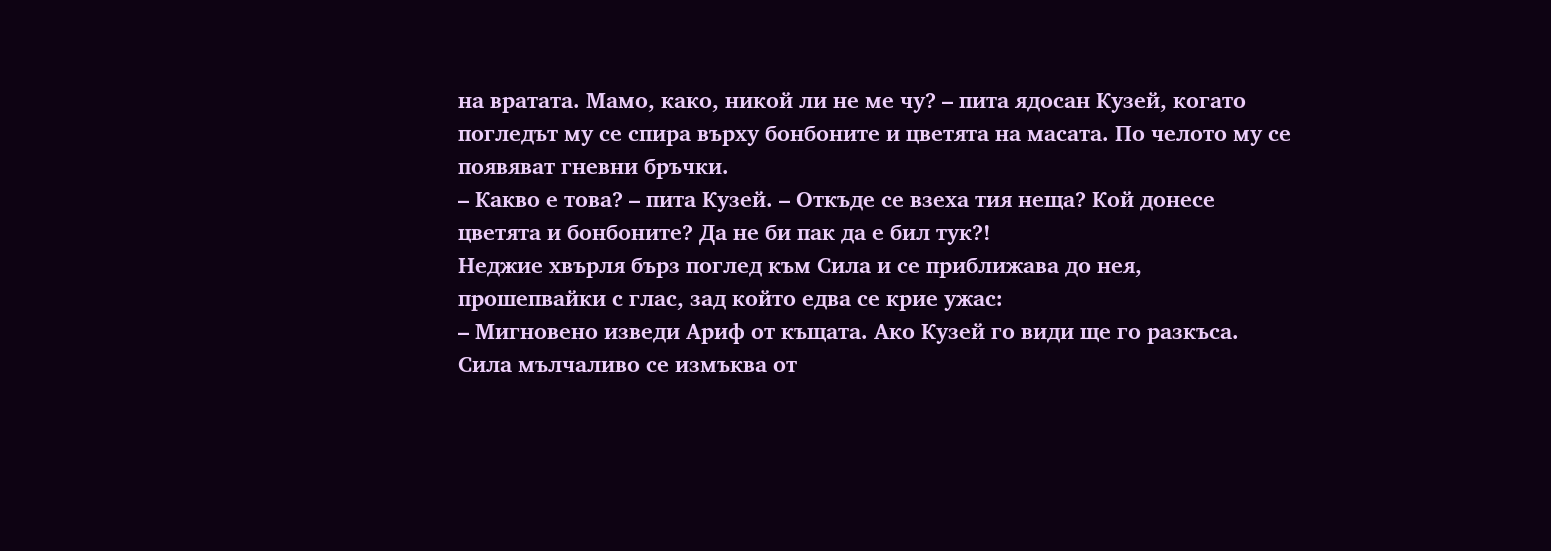на вратата. Мамо, како, никой ли не ме чу? – пита ядосан Кузей, когато погледът му се спира върху бонбоните и цветята на масата. По челото му се появяват гневни бръчки.
– Какво е това? – пита Кузей. – Откъде се взеха тия неща? Кой донесе цветята и бонбоните? Да не би пак да е бил тук?!
Неджие хвърля бърз поглед към Сила и се приближава до нея, прошепвайки с глас, зад който едва се крие ужас:
– Мигновено изведи Ариф от къщата. Ако Кузей го види ще го разкъса.
Сила мълчаливо се измъква от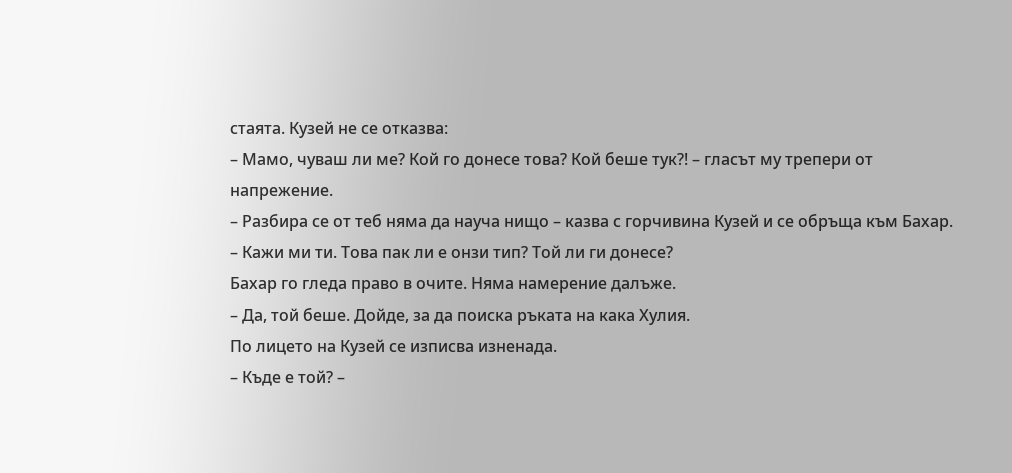стаята. Кузей не се отказва:
– Мамо, чуваш ли ме? Кой го донесе това? Кой беше тук?! – гласът му трепери от напрежение.
– Разбира се от теб няма да науча нищо – казва с горчивина Кузей и се обръща към Бахар. – Кажи ми ти. Това пак ли е онзи тип? Той ли ги донесе?
Бахар го гледа право в очите. Няма намерение далъже.
– Да, той беше. Дойде, за да поиска ръката на кака Хулия.
По лицето на Кузей се изписва изненада.
– Къде е той? –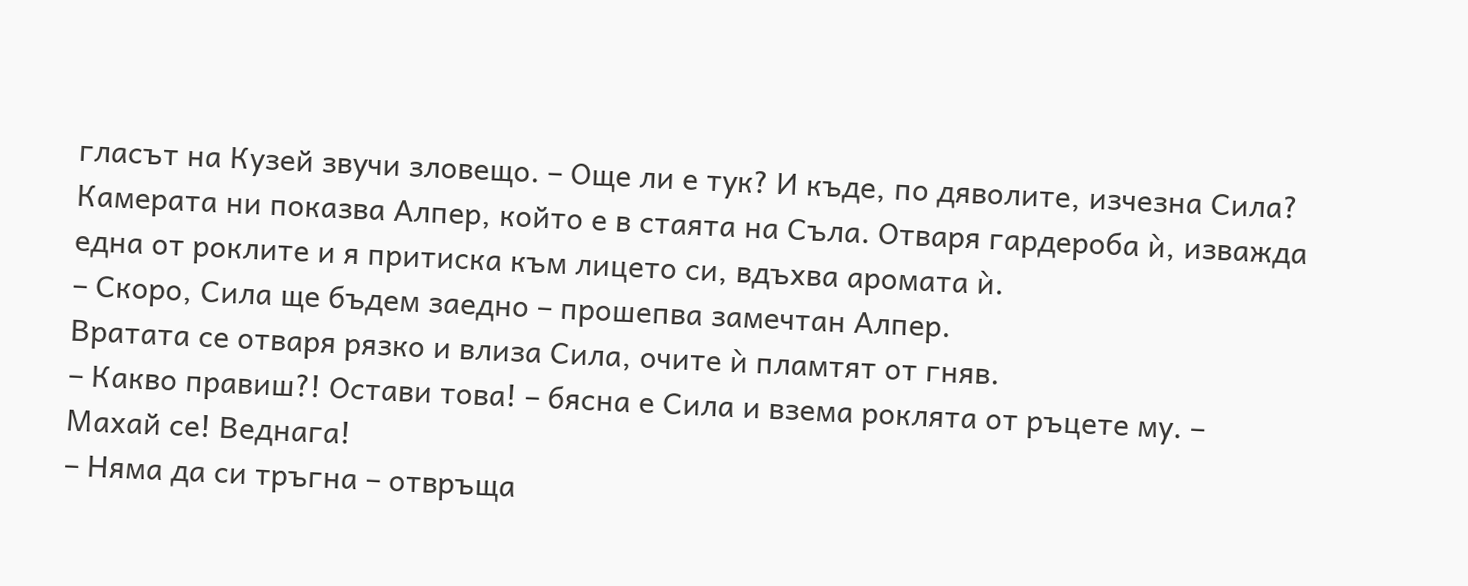гласът на Кузей звучи зловещо. – Още ли е тук? И къде, по дяволите, изчезна Сила?
Камерата ни показва Алпер, който е в стаята на Съла. Отваря гардероба ѝ, изважда една от роклите и я притиска към лицето си, вдъхва аромата ѝ.
– Скоро, Сила ще бъдем заедно – прошепва замечтан Алпер.
Вратата се отваря рязко и влиза Сила, очите ѝ пламтят от гняв.
– Какво правиш?! Остави това! – бясна е Сила и взема роклята от ръцете му. – Махай се! Веднага!
– Няма да си тръгна – отвръща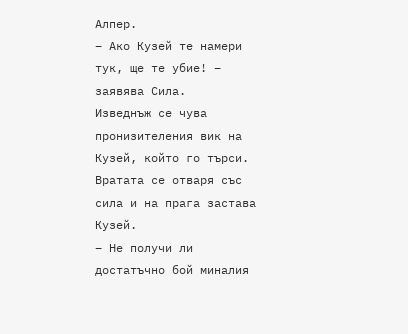Алпер.
– Ако Кузей те намери тук, ще те убие! – заявява Сила.
Изведнъж се чува пронизителения вик на Кузей, който го търси. Вратата се отваря със сила и на прага застава Кузей.
– Не получи ли достатъчно бой миналия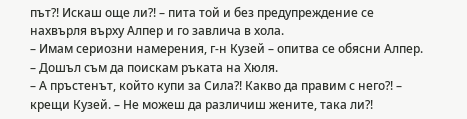път?! Искаш още ли?! – пита той и без предупреждение се нахвърля върху Алпер и го завлича в хола.
– Имам сериозни намерения, г-н Кузей – опитва се обясни Алпер. – Дошъл съм да поискам ръката на Хюля.
– А пръстенът, който купи за Сила?! Какво да правим с него?! – крещи Кузей. – Не можеш да различиш жените, така ли?!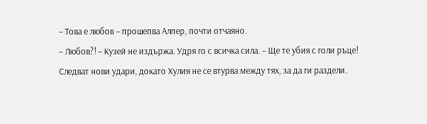– Това е любов – прошепва Алпер, почти отчаяно.
– Любов?! – Кузей не издържа. Удря го с всичка сила. – Ще те убия с голи ръце!
Следват нови удари, докато Хулия не се втурва между тях, за да ги раздели.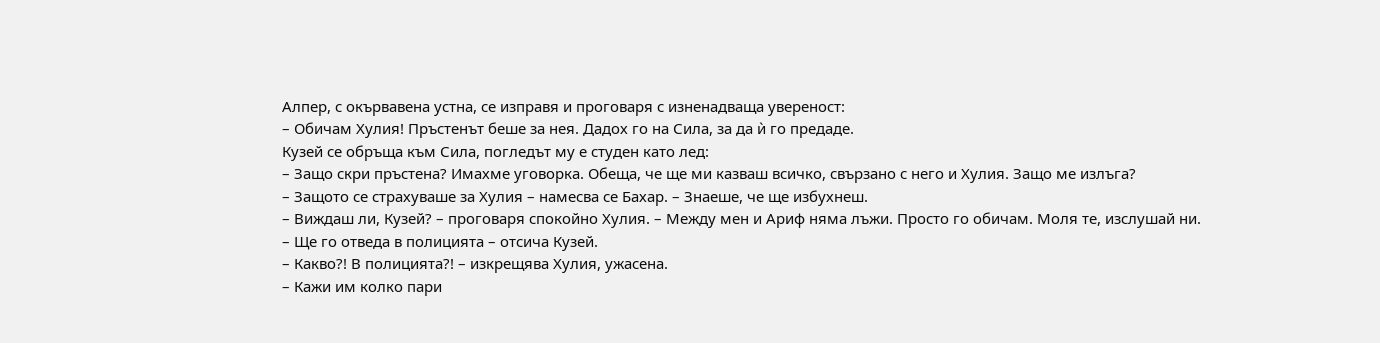Алпер, с окървавена устна, се изправя и проговаря с изненадваща увереност:
– Обичам Хулия! Пръстенът беше за нея. Дадох го на Сила, за да ѝ го предаде.
Кузей се обръща към Сила, погледът му е студен като лед:
– Защо скри пръстена? Имахме уговорка. Обеща, че ще ми казваш всичко, свързано с него и Хулия. Защо ме излъга?
– Защото се страхуваше за Хулия – намесва се Бахар. – Знаеше, че ще избухнеш.
– Виждаш ли, Кузей? – проговаря спокойно Хулия. – Между мен и Ариф няма лъжи. Просто го обичам. Моля те, изслушай ни.
– Ще го отведа в полицията – отсича Кузей.
– Какво?! В полицията?! – изкрещява Хулия, ужасена.
– Кажи им колко пари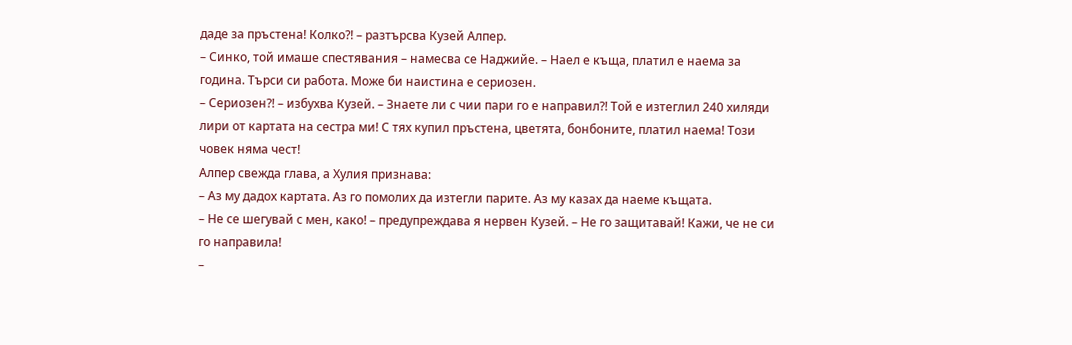даде за пръстена! Колко?! – разтърсва Кузей Алпер.
– Синко, той имаше спестявания – намесва се Наджийе. – Наел е къща, платил е наема за година. Търси си работа. Може би наистина е сериозен.
– Сериозен?! – избухва Кузей. – Знаете ли с чии пари го е направил?! Той е изтеглил 240 хиляди лири от картата на сестра ми! С тях купил пръстена, цветята, бонбоните, платил наема! Този човек няма чест!
Алпер свежда глава, а Хулия признава:
– Аз му дадох картата. Аз го помолих да изтегли парите. Аз му казах да наеме къщата.
– Не се шегувай с мен, како! – предупреждава я нервен Кузей. – Не го защитавай! Кажи, че не си го направила!
–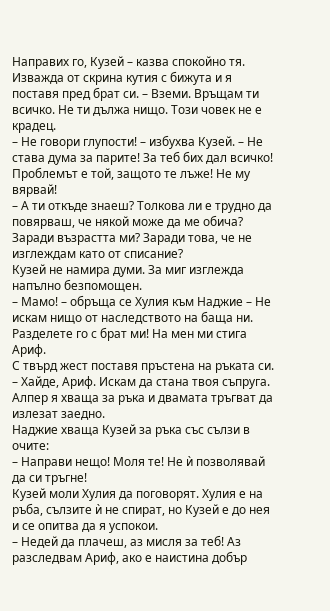Направих го, Кузей – казва спокойно тя. Изважда от скрина кутия с бижута и я поставя пред брат си. – Вземи. Връщам ти всичко. Не ти дължа нищо. Този човек не е крадец.
– Не говори глупости! – избухва Кузей. – Не става дума за парите! За теб бих дал всичко! Проблемът е той, защото те лъже! Не му вярвай!
– А ти откъде знаеш? Толкова ли е трудно да повярваш, че някой може да ме обича? Заради възрастта ми? Заради това, че не изглеждам като от списание?
Кузей не намира думи. За миг изглежда напълно безпомощен.
– Мамо! – обръща се Хулия към Наджие – Не искам нищо от наследството на баща ни. Разделете го с брат ми! На мен ми стига Ариф.
С твърд жест поставя пръстена на ръката си.
– Хайде, Ариф. Искам да стана твоя съпруга.
Алпер я хваща за ръка и двамата тръгват да излезат заедно.
Наджие хваща Кузей за ръка със сълзи в очите:
– Направи нещо! Моля те! Не ѝ позволявай да си тръгне!
Кузей моли Хулия да поговорят. Хулия е на ръба, сълзите ѝ не спират, но Кузей е до нея и се опитва да я успокои.
– Недей да плачеш, аз мисля за теб! Аз разследвам Ариф, ако е наистина добър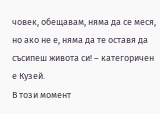човек, обещавам, няма да се меся, но ако не е, няма да те оставя да съсипеш живота си! – категоричен е Кузей.
В този момент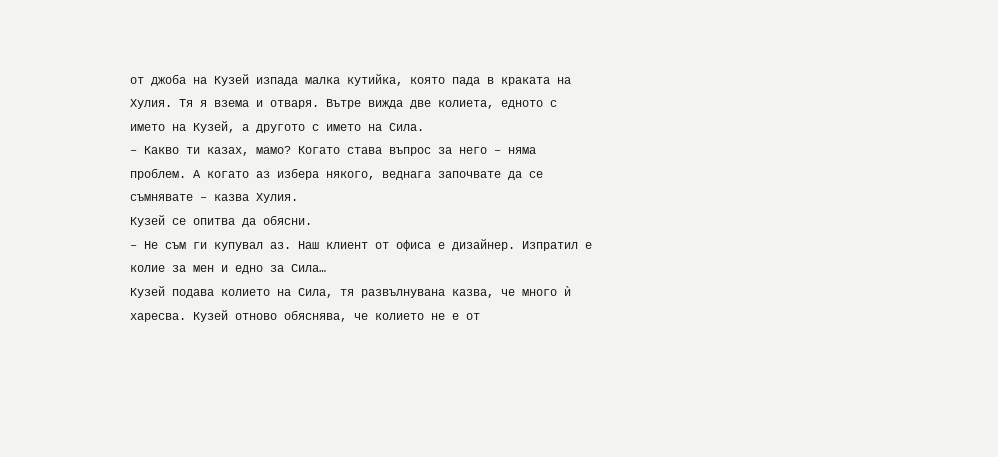от джоба на Кузей изпада малка кутийка, която пада в краката на Хулия. Тя я взема и отваря. Вътре вижда две колиета, едното с името на Кузей, а другото с името на Сила.
– Какво ти казах, мамо? Когато става въпрос за него – няма проблем. А когато аз избера някого, веднага започвате да се съмнявате – казва Хулия.
Кузей се опитва да обясни.
– Не съм ги купувал аз. Наш клиент от офиса е дизайнер. Изпратил е колие за мен и едно за Сила…
Кузей подава колието на Сила, тя развълнувана казва, че много ѝ харесва. Кузей отново обяснява, че колието не е от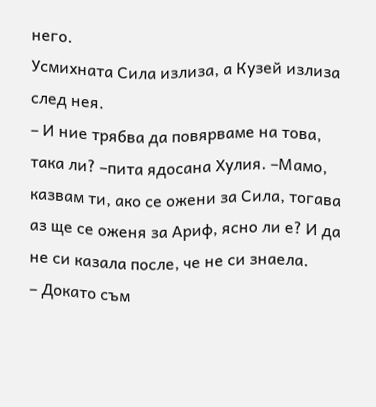него.
Усмихната Сила излиза, а Кузей излиза след нея.
– И ние трябва да повярваме на това, така ли? –пита ядосана Хулия. –Мамо, казвам ти, ако се ожени за Сила, тогава аз ще се оженя за Ариф, ясно ли е? И да не си казала после, че не си знаела.
– Докато съм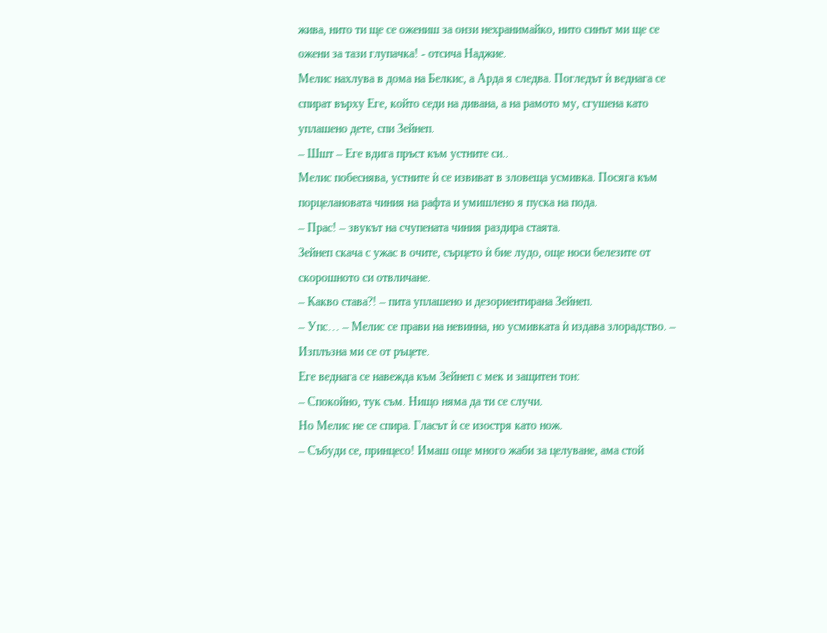жива, нито ти ще се ожениш за онзи нехранимайко, нито синът ми ще се ожени за тази глупачка! - отсича Наджие.
Мелис нахлува в дома на Белкис, а Арда я следва. Погледът ѝ веднага се спират върху Егe, който седи на дивана, а на рамото му, сгушена като уплашено дете, спи Зейнеп.
– Шшт – Еге вдига пръст към устните си..
Мелис побеснява, устните ѝ се извиват в зловеща усмивка. Посяга към порцелановата чиния на рафта и умишлено я пуска на пода.
– Прас! – звукът на счупената чиния раздира стаята.
Зейнеп скача с ужас в очите, сърцето ѝ бие лудо, още носи белезите от скорошното си отвличане.
– Какво става?! – пита уплашено и дезориентирана Зейнеп.
– Упс… – Мелис се прави на невинна, но усмивката ѝ издава злорадство. – Изплъзна ми се от ръцете.
Еге веднага се навежда към Зейнеп с мек и защитен тон:
– Спокойно, тук съм. Нищо няма да ти се случи.
Но Мелис не се спира. Гласът ѝ се изостря като нож.
– Събуди се, принцесо! Имаш още много жаби за целуване, ама стой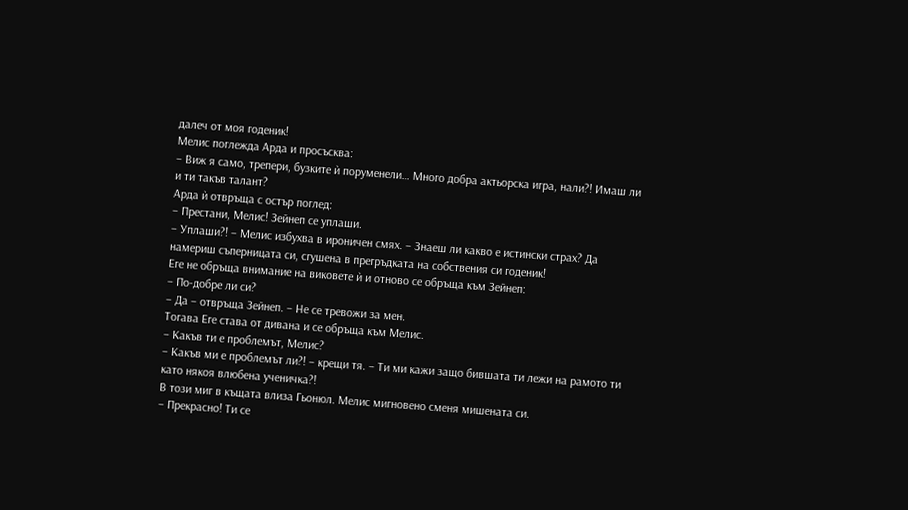далеч от моя годеник!
Мелис поглежда Арда и просъсква:
– Виж я само, трепери, бузките ѝ поруменели… Много добра актьорска игра, нали?! Имаш ли и ти такъв талант?
Арда ѝ отвръща с остър поглед:
– Престани, Мелис! Зейнеп се уплаши.
– Уплаши?! – Мелис избухва в ироничен смях. – Знаеш ли какво е истински страх? Да намериш съперницата си, сгушена в прегръдката на собствения си годеник!
Еге не обръща внимание на виковете ѝ и отново се обръща към Зейнеп:
– По-добре ли си?
– Да – отвръща Зейнеп. – Не се тревожи за мен.
Тогава Еге става от дивана и се обръща към Мелис.
– Какъв ти е проблемът, Мелис?
– Какъв ми е проблемът ли?! – крещи тя. – Ти ми кажи защо бившата ти лежи на рамото ти като някоя влюбена ученичка?!
В този миг в къщата влиза Гьонюл. Мелис мигновено сменя мишената си.
– Прекрасно! Ти се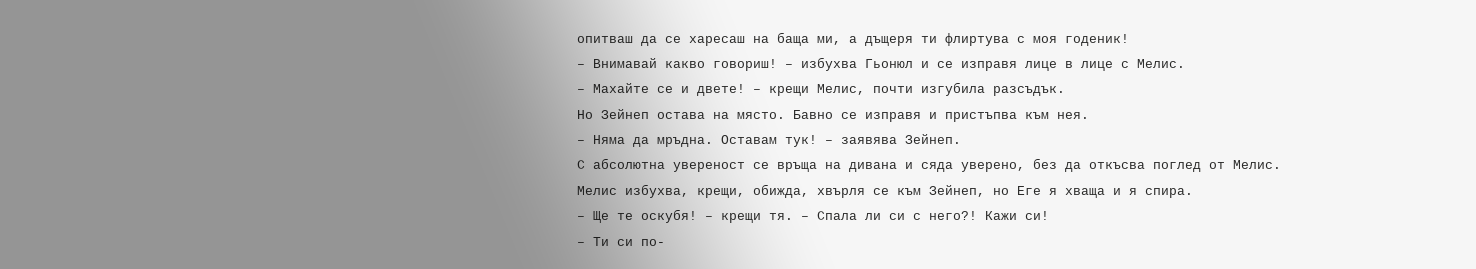опитваш да се харесаш на баща ми, а дъщеря ти флиртува с моя годеник!
– Внимавай какво говориш! – избухва Гьонюл и се изправя лице в лице с Мелис.
– Махайте се и двете! – крещи Мелис, почти изгубила разсъдък.
Но Зейнеп остава на място. Бавно се изправя и пристъпва към нея.
– Няма да мръдна. Оставам тук! – заявява Зейнеп.
С абсолютна увереност се връща на дивана и сяда уверено, без да откъсва поглед от Мелис.
Мелис избухва, крещи, обижда, хвърля се към Зейнеп, но Еге я хваща и я спира.
– Ще те оскубя! – крещи тя. – Спала ли си с него?! Кажи си!
– Ти си по-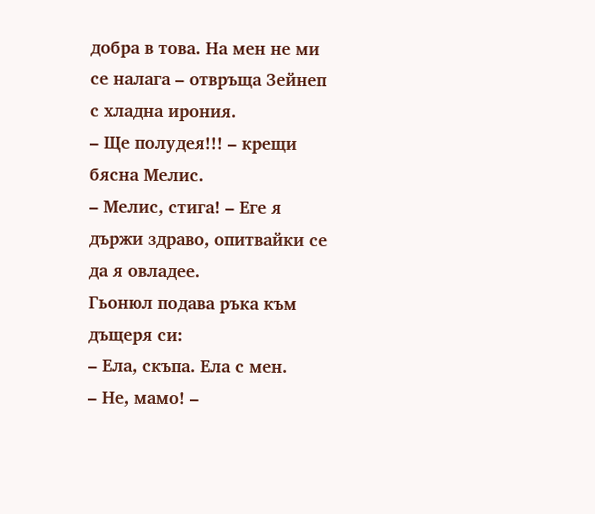добра в това. На мен не ми се налага – отвръща Зейнеп с хладна ирония.
– Ще полудея!!! – крещи бясна Мелис.
– Мелис, стига! – Еге я държи здраво, опитвайки се да я овладее.
Гьонюл подава ръка към дъщеря си:
– Ела, скъпа. Ела с мен.
– Не, мамо! –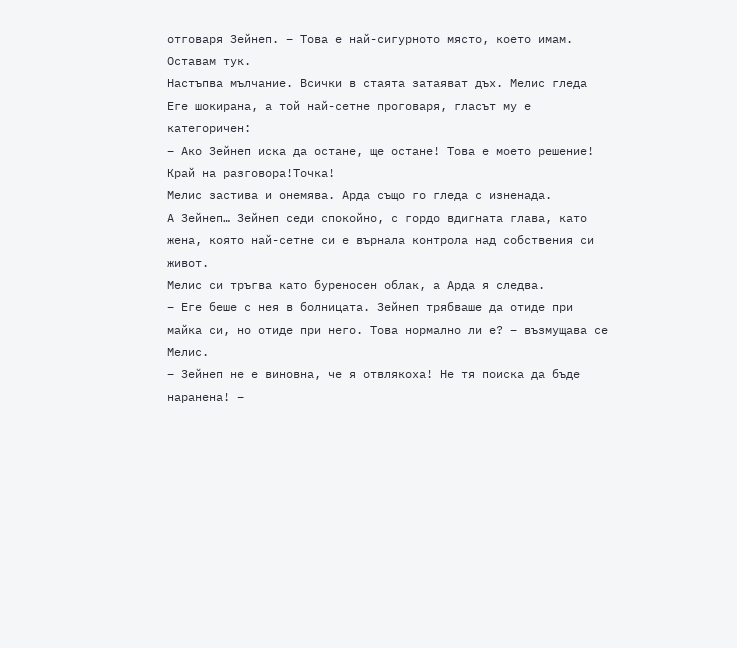отговаря Зейнеп. – Това е най-сигурното място, което имам. Оставам тук.
Настъпва мълчание. Всички в стаята затаяват дъх. Мелис гледа Еге шокирана, а той най-сетне проговаря, гласът му е категоричен:
– Ако Зейнеп иска да остане, ще остане! Това е моето решение! Край на разговора!Точка!
Мелис застива и онемява. Арда също го гледа с изненада.
А Зейнеп… Зейнеп седи спокойно, с гордо вдигната глава, като жена, която най-сетне си е върнала контрола над собствения си живот.
Мелис си тръгва като буреносен облак, а Арда я следва.
– Еге беше с нея в болницата. Зейнеп трябваше да отиде при майка си, но отиде при него. Това нормално ли е? – възмущава се Мелис.
– Зейнеп не е виновна, че я отвлякоха! Не тя поиска да бъде наранена! –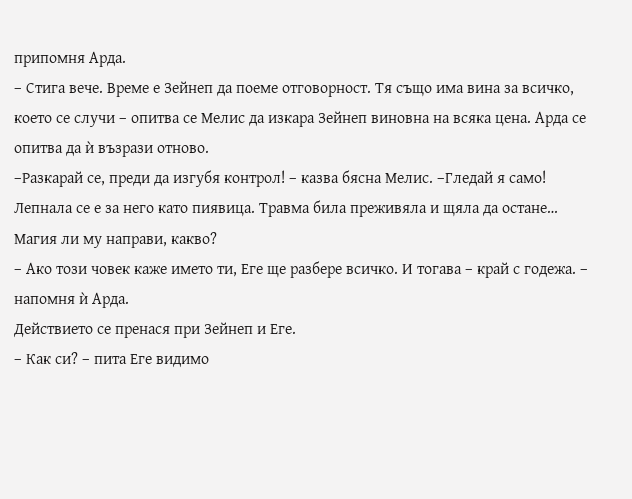припомня Арда.
– Стига вече. Време е Зейнеп да поеме отговорност. Тя също има вина за всичко, което се случи – опитва се Мелис да изкара Зейнеп виновна на всяка цена. Арда се опитва да ѝ възрази отново.
–Разкарай се, преди да изгубя контрол! – казва бясна Мелис. –Гледай я само! Лепнала се е за него като пиявица. Травма била преживяла и щяла да остане… Магия ли му направи, какво?
– Ако този човек каже името ти, Еге ще разбере всичко. И тогава – край с годежа. – напомня ѝ Арда.
Действието се пренася при Зейнеп и Еге.
– Как си? – пита Еге видимо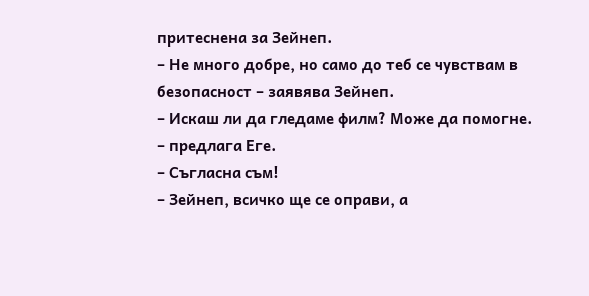притеснена за Зейнеп.
– Не много добре, но само до теб се чувствам в безопасност – заявява Зейнеп.
– Искаш ли да гледаме филм? Може да помогне. – предлага Еге.
– Съгласна съм!
– Зейнеп, всичко ще се оправи, а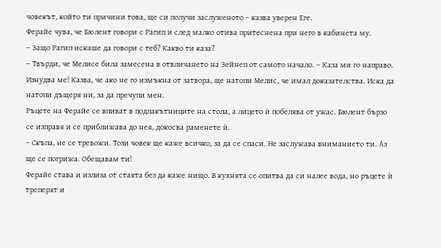човекът, който ти причини това, ще си получи заслуженото – казва уверен Еге.
Ферайе чува, че Бюлент говори с Рагип и след малко отива притеснена при него в кабинета му.
– Защо Рагип искаше да говори с теб? Какво ти каза?
– Твърди, че Мелисе била замесена в отвличането на Зейнеп от самото начало. – Каза ми го направо. Изнудва ме! Казва, че ако не го измъкна от затвора, ще натопи Мелис, че имал доказателства. Иска да натопи дъщеря ни, за да пречупи мен.
Ръцете на Ферайе се впиват в подлакътниците на стола, а лицето ѝ побелява от ужас. Бюлент бързо се изправя и се приближава до нея, докосва раменете ѝ.
– Скъпа, не се тревожи. Този човек ще каже всичко, за да се спаси. Не заслужава вниманието ти. Аз ще се погрижа. Обещавам ти!
Ферайе става и излиза от стаята без да каже нищо. В кухнята се опитва да си налее вода, но ръцете ѝ треперят и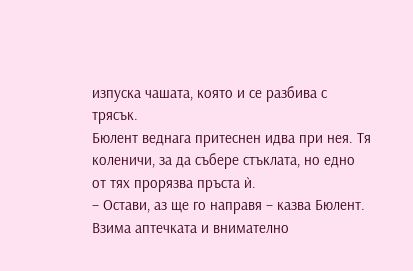изпуска чашата, която и се разбива с трясък.
Бюлент веднага притеснен идва при нея. Тя коленичи, за да събере стъклата, но едно от тях прорязва пръста ѝ.
– Остави, аз ще го направя – казва Бюлент. Взима аптечката и внимателно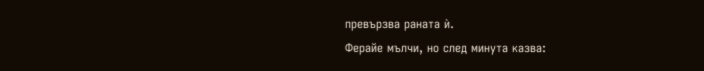превързва раната ѝ.
Ферайе мълчи, но след минута казва: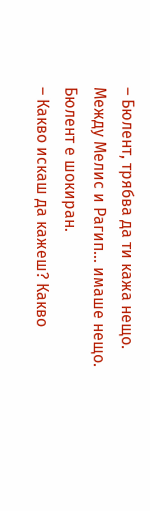– Бюлент, трябва да ти кажа нещо. Между Мелис и Рагип… имаше нещо.
Бюлент е шокиран.
– Какво искаш да кажеш? Какво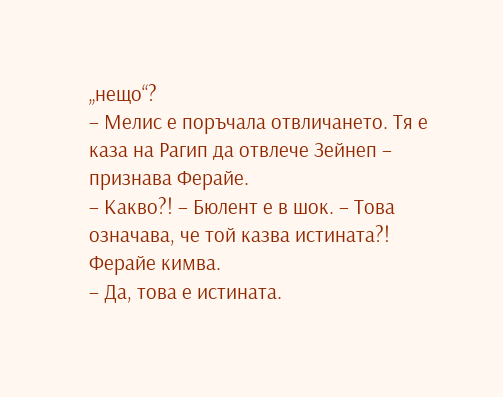„нещо“?
– Мелис е поръчала отвличането. Тя е каза на Рагип да отвлече Зейнеп – признава Ферайе.
– Какво?! – Бюлент е в шок. – Това означава, че той казва истината?!
Ферайе кимва.
– Да, това е истината.